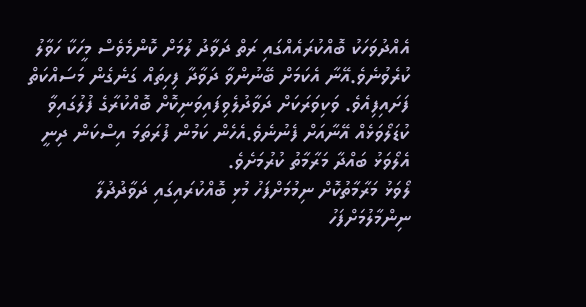އެއްދުވަހަކު ބޮއްކުރައެއްގައި ރަތް ދަވާދު ލުމަށް ކޮންމެވެސް މީހަކާ ހަވާލު ކުރެވުނެވެ.އޭނާ އެކަމަށް ބޭނުންވާ ދަވާދާ ފިހިތައް ގަނެގެން މަސައްކަތް ފަށައިފިއެވެ. ވަކިވަރަކަށް ދަވާދުލެވިފައިވަނިކޮށް ބޮއްކުރާގެ ފުލުގައިވާ ކުޑަލޯވަޅެއް އޭނާއަށް ފެނުނެވެ.އެހެން ކަމުން ފުރަތަމަ އިސްކަން ދިނީ އެލޯވަޅު ބައްދާ މަރާމާތު ކުރުމަށެވެ.
ލޯވަޅު މަރާމާތުކޮށް ނިމުމަށްފަހު މުޅި ބޮއްކުރައިގައި ދަވާދުދުލާ ނިންމާލުމަށްފަހު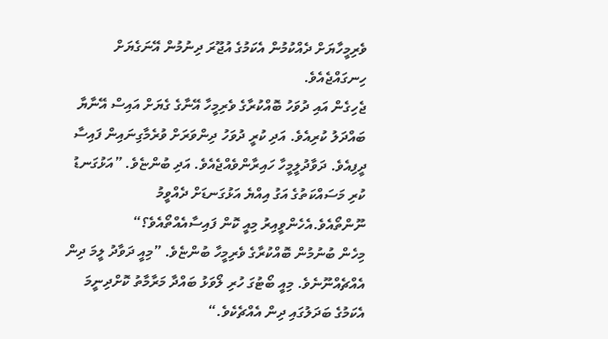ވެރިމީހާޔަށް ދެއްކުމުން އެކަމުގެ އުޖޫރަ ދިނުމުން އޭނަގެޔަށް ހިނގައްޖެއެވެ.
ޖެހިގެން އައި ދުވަހު ބޮއްކުރާގެ ވެރިމީހާ އޭނާގެ ގެޔަށް އައިސް އޭނާޔާ ބައްދަލު ކުރިއެވެ. އަދި ކުރީ ދުވަހު ދިންވަރަށް ވުރެމާގިނައިން ފައިސާ ދީފިއެވެ. ދަވާދުލީމީހާ ހައިރާންވެއްޖެއެވެ. އަދި ބުންޏެވެ. ”އަޅުގަނޑު ކުރި މަސައްކަތުގެ އަގު އިއްޔެ އަޅުގަނޑަށް ދެއްވީމު ނޫންތޯއެވެ.އެހެންވީއިރު މިއީ ކޮން ފައިސާއެއްތޯއެވެ؟“
މިހެން ބުނުމުން ބޮއްކުރާގެ ވެރިމީހާ ބުންޏެވެ. ”މިއީ ދަވާދު ލީމަ ދިން އެއްޗެއްނޫނެވެ. މިއީ ބޯޓުގަ ހުރި ލޯވަޅު ބައްދާ މަރާމާތު ކޮށްދިނީމަ އެކަމުގެ ބަދަލުގައި ދިން އެއްޗެކެވެ.“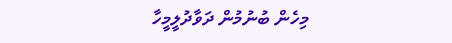މިހެން ބުނުމުން ދަވާދުލީމީހާ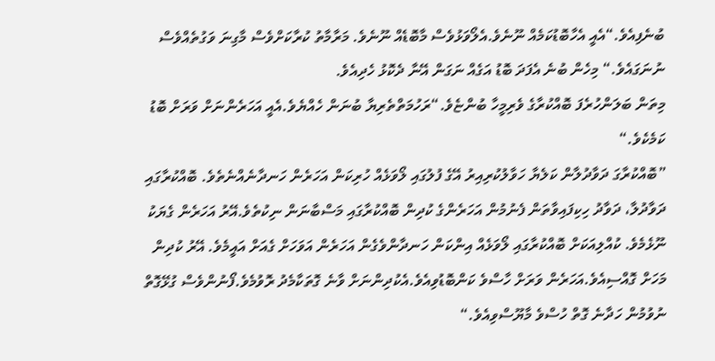ބުނެފިއެވެ.“އެއީ އެހާބޮޑުކަމެއް ނޫނެވެ.އެލޯވަޅުވެސް މާބޮޑެއް ނޫނެވެ. މަރާމާތު ކުރާކަށްވެސް މާގިނަ ވަގުތެއްވެސް ނުނަގައެވެ.“ މިހެން ބުނެ އެފަދަ ބޮޑު އަގެއް ނަގަން އޭނާ ދެކޮޅު ހެދިއެވެ.
މިތަން ބަލަންހުރެފަ ބޮއްކުރާގެ ވެރިމީހާ ބުންޏެވެ.“ރަހުމަތްތެރިޔާ ބުނަން ހެއްޔެވެ.އެއީ އަހަރެންނަށް ވަރަށް ބޮޑު ކަމެކެވެ.“
”ބޮއްކުރާގަ ދަވާދުލާން ކަލެޔާ ހަވާލުކުރިއިރު އޭގެ ފުލުގައި ލޯވަޅެއް ހުރިކަން އަހަރެން ހަނދާނެއްނެތެވެ. ބޮއްކުރާގައި ދަވާދުލާ، ދަވާދު ހިކިފައިވާތަން ފެނުމުން އަހަރެންގެ ކުދިން ބޮއްކުރާގައި މަސްބާނަން ނިކުތެވެ.އޭރު އަހަރެން ގެޔަކު ނޫޅެމެވެ. ކުއްލިއަކަށް ބޮއްކުރާގައި ލޯވަޅެއް އިންކަން ހަނދާންވެގެން އަހަރެން އަވަހަށް ގެއަށް އައީމެވެ. އޭރު ކުދިން މަހަށް ގޮއްސިއެވެ.އަހަރެން ވަރަށް ހާސްވެ ކަންބޮޑުވިއެވެ.އެކުދިންނަށް ވާނެ ގޮތަކާމެދު ރޮވުމެވެ.ފޯނުންވެސް ގުޅޭގޮތް ނުވުމުން ހަދާނެ ގޮތް ހުސްވެ މާޔޫސްވިއެވެ.“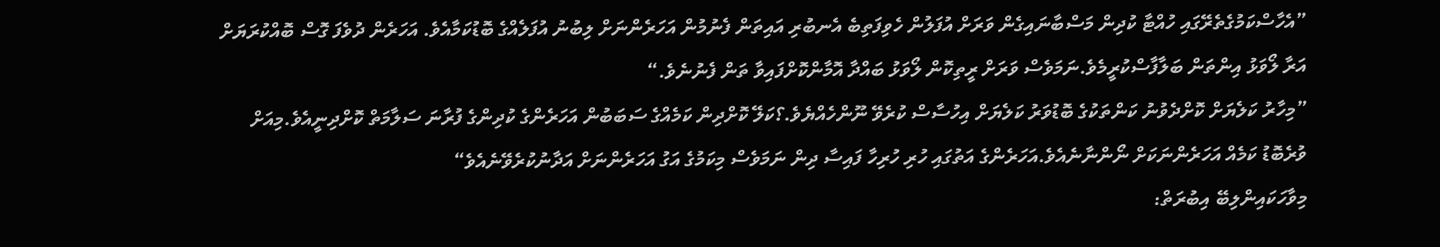”އެހާސްކަމުގެތެރޭގައި ހުއްޓާ ކުދިން މަސްބާނައިގެން ވަރަށް އުފަލުން ހެވިފަތިބެ އެނބުރި އައިތަން ފެނުމުން އަހަރެންނަށް ލިބުނު އުފަލެއްގެ ބޮޑުކަމާއެވެ. އަހަރެން ދުވެފަ ގޮސް ބޮއްކުރަޔަށް އަރާ ލޯވަޅު އިންތަން ބަލާފާސްކުރީމެވެ.ނަމަވެސް ވަރަށް ރީތިކޮން ލޯވަޅު ބައްދާ އޮމާންކޮށްފައިވާ ތަން ފެނުނެވެ.“
”މިހާރު ކަލެޔަށް ކޮށްދެވުނު ކަންތަކުގެ ބޮޑުވަރު ކަލެޔަށް އިހުސާސް ކުރެވޭ ނޫންހެއްޔެވެ.؟ކަލޭ ކޮށްދިން ކަމެއްގެ ސަބަބުން އަހަރެންގެ ކުދިންގެ ފުރާނަ ސަލާމަތް ކޮށްދިނީއެވެ.މިއަށް ވުރެބޮޑު ކަމެއް އަހަރެންނަކަށް ނޯންނާނެއެވެ.އަހަރެންގެ އަތުގައި ހުރި ހުރިހާ ފައިސާ ދިން ނަމަވެސް މިކަމުގެ އަގު އަހަރެންނަށް އަދާނުކުރެވޭނެއެވެ“
މިވާހަކައިންލިބޭ އިބުރަތް: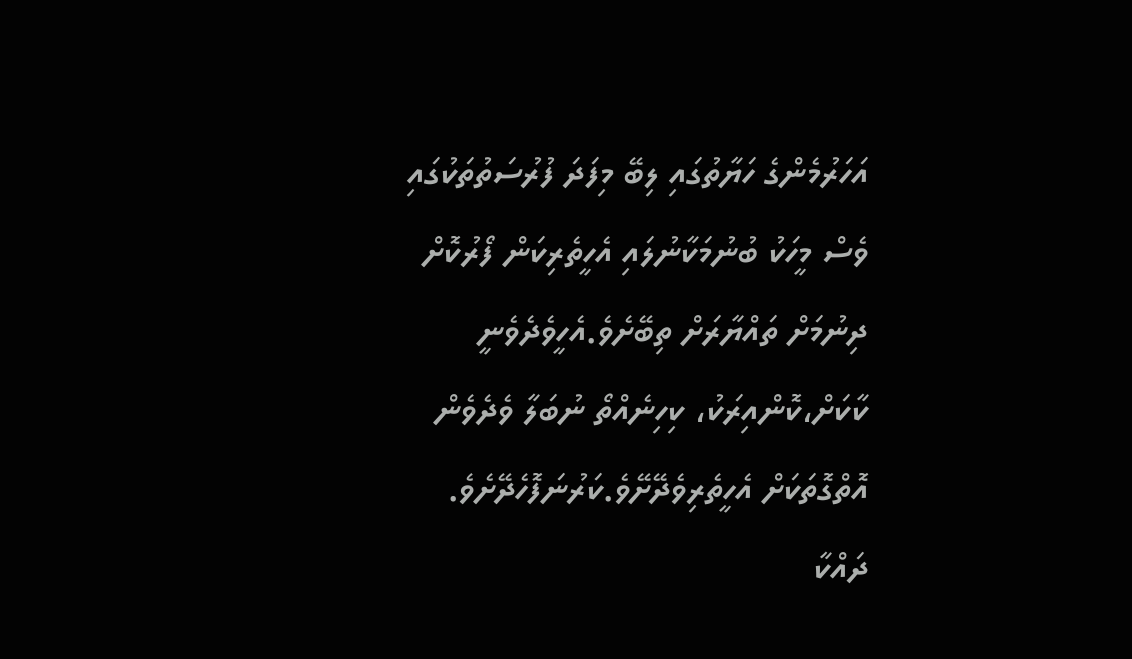އަހަރުމެންގެ ހަޔާތުގައި ލިބޭ މިފަދަ ފުރުސަތުތަކުގައި ވެސް މީހަކު ބުނުމަކާނުލައި އެހީތެރިކަން ފޯރުކޮށް ދިނުމަށް ތައްޔާރަށް ތިބޭށެވެ.އެހީވެދެވެނީ ކާކަށް،ކޮންއިރަކު، ކިހިނެއްތޯ ނުބަލާ ވެދެވެން އޮތްގޮތަކަށް އެހީތެރިވެދޭށޭވެ.ކަރުނަފޮހެދޭށެވެ. ދައްކާ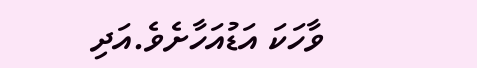ވާހަކަ އަޑުއަހާށެވެ.އަދި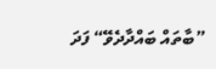”ބާތައް ބައްދާދެވޭ“ ފަދަ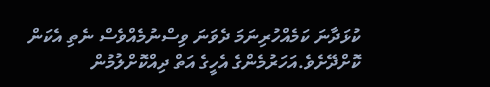ކުޅަދާނަ ކަމެއްހުރިނަމަ ދެވަނަ ވިސްނުމެއްވެސް ނެތި އެކަން ކޮށްދޭށެވެ.އަހަރުމެންގެ އެހީގެ އަތް ދިއްކޮށްލުމުން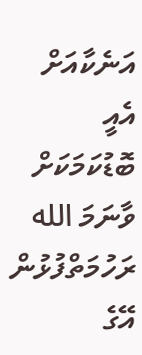އަނެކާއަށް އެއީ ބޮޑުކަމަކަށް ވާނަމަ الله ރަހުމަތްފުޅުން އޭގެ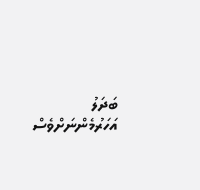ބަދަލު އަހަރުމެންނަށްވެސް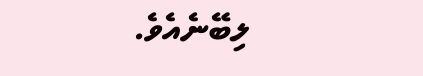ލިބޭނެއެވެ.